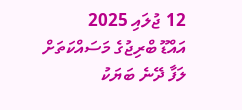12 ޖުލައި 2025
އައްޑޫ ބްރިޖުގެ މަސައްކަތަށް ލަފާ ދޭނެ ބަޔަކު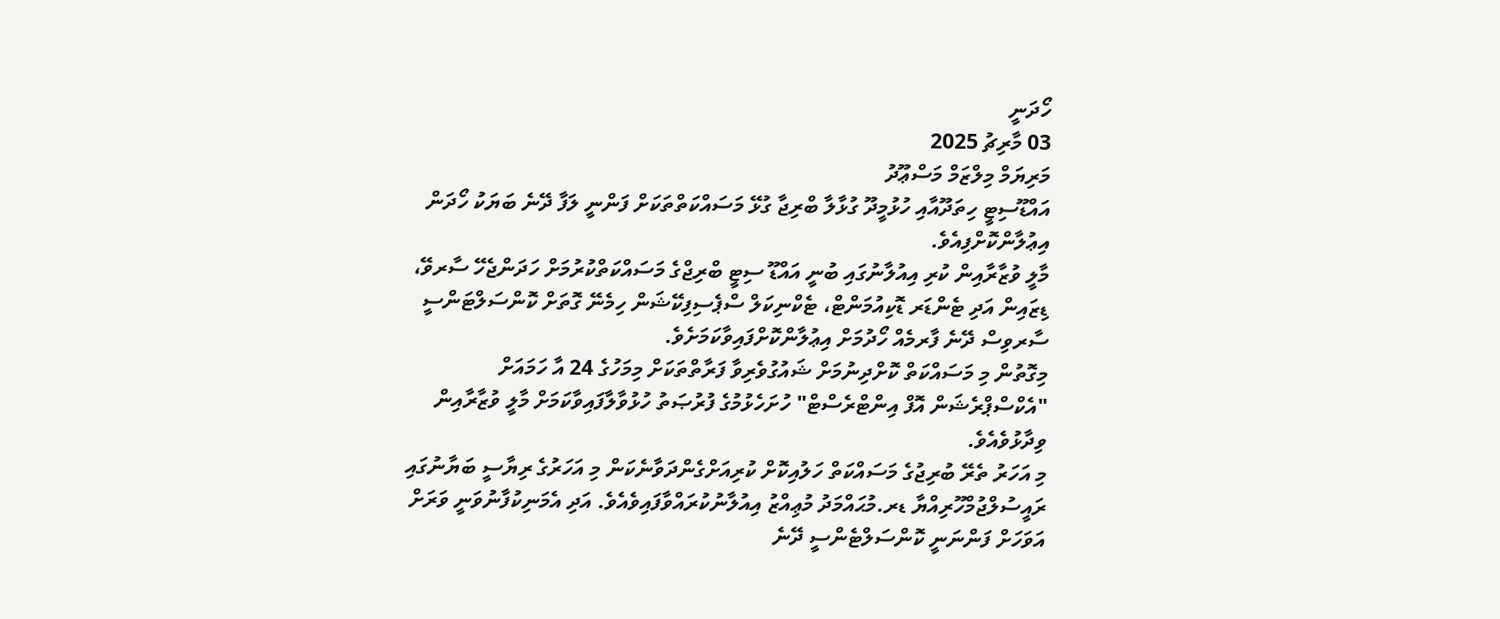ހޯދަނީ
03 މާރިޗު 2025
މަރިޔަމް މިލްޒަމް މަސްޢޫދު
އައްޑޫސިޓީ ހިތަދޫއާއި ހުޅުމީދޫ ގުޅާލާ ބްރިޖާ ގުޅޭ މަސައްކަތްތަކަށް ފަންނީ ލަފާ ދޭނެ ބަޔަކު ހޯދަން އިޢުލާންކޮށްފިއެވެ.
މާލީ ވުޒާރާއިން ކުރި އިއުލާނުގައި ބުނީ އައްޑޫ ސިޓީ ބްރިޖްގެ މަސައްކަތްކުރުމަށް ހަދަންޖެހޭ ސާރވޭ، ޑިޒައިން އަދި ޓެންޑަރ ޑޮކިއުމަންޓް، ޓެކްނިކަލް ސްޕެސިފިކޭޝަން ހިމެނޭ ގޮތަށް ކޮންސަލްޓަންސީ ސާރވިސް ދޭނެ ފާރމެއް ހޯދުމަށް އިޢުލާންކޮށްފައިވާކަމަށެވެ.
މިގޮތުން މި މަސައްކަތް ކޮށްދިނުމަށް ޝައުގުވެރިވާ ފަރާތްތަކަށް މިމަހުގެ 24 އާ ހަމައަށް "އެކްސްޕްރެޝަން އޮފް އިންޓްރެސްޓް" ހުށަހެޅުމުގެ ފުރުޞަތު ހުޅުވާލާފައިވާކަމަށް މާލީ ވުޒާރާއިން ވިދާޅުވެއެވެ.
މި އަހަރު ތެރޭ ބުރިޖުގެ މަސައްކަތް ހަލުއިކޮށް ކުރިއަށްގެންދަވާނެކަން މި އަހަރުގެ ރިޔާސީ ބަޔާނުގައި ރައީސުލްޖުމްހޫރިއްޔާ ޑރ.މުޙައްމަދު މުޢިއްޒު އިއުލާނުކުރައްވާފައިވެއެވެ. އަދި އެމަނިކުފާނުވަނީ ވަރަށް އަވަހަށް ފަންނަނީ ކޮންސަލްޓެންސީ ދޭނެ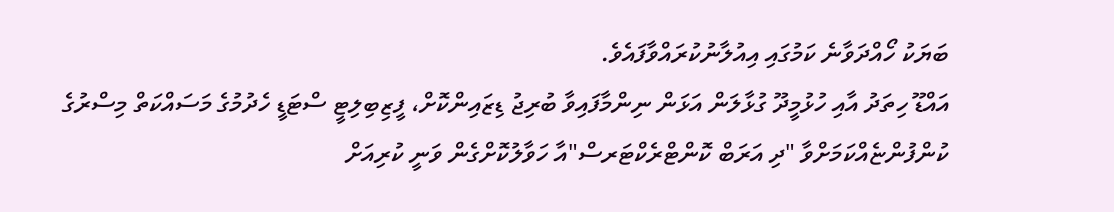ބަޔަކު ހޯއްދަވާނެ ކަމުގައި އިއުލާނުކުރައްވާފައެވެ.
އައްޑޫ ހިތަދު އާއި ހުޅުމީދޫ ގުޅާލަން އަޅަން ނިންމާފައިވާ ބުރިޖު ޑިޒައިންކޮށް، ފީޒިބިލިޓީ ސްޓަޑީ ހެދުމުގެ މަސައްކަތް މިސްރުގެ ކުންފުންޏެއްކަމަށްވާ "ދި އަރަބް ކޮންޓްރެކްޓަރސް"އާ ހަވާލުކޮށްގެން ވަނީ ކުރިއަށް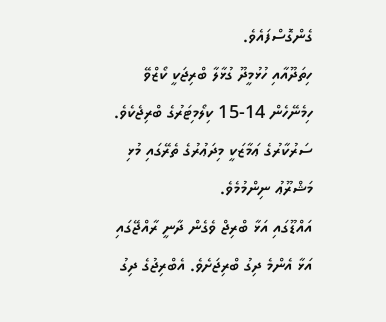ގެންގޮސްފައެވެ.
ހިތަދޫއާއި ހުޅުމީދޫ ގުޅާލާ ބްރިޖަކީ ކޯޒްވޭ ހިމެނޭހެން 14-15 ކިލޯމިޓަރުގެ ބްރިޖެކެވެ. ސަރުކާރުގެ ޢަމާޒަކީ މިދަޢުރުގެ ތެރޭގައި މުޅި މަޝްރޫޢު ނިންމުމެވެ.
އައްޑޫގައި އަޅާ ބްރިޖް ވެގެން ދާނީ ރާއްޖޭގައި އަޅާ އެންމެ ދިގު ބްރިޖަށެވެ. އެބްރިޖުގެ ދިގު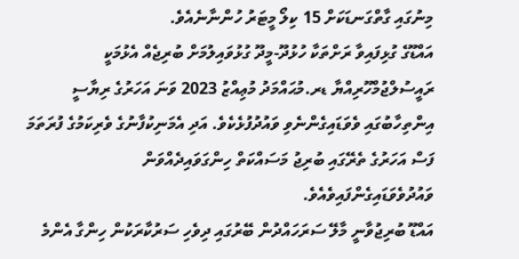މިނުގައި ގާތްގަނޑަކަށް 15 ކިލޯ މީޓަރު ހުންނާނެއެވެ.
އައްޑޫގެ ގުޅިފައިވާ ރަށްތަކާ ހުޅުދޫ-މީދޫ ގުޅުވައިލުމަށް ބުރިޖެއް އެޅުމަކީ ރައީސުލްޖުމްހޫރިއްޔާ ޑރ.މުޙައްމަދު މުޢިއްޒު 2023 ވަނަ އަހަރުގެ ރިޔާސީ އިންތިހާބުގައި ވެވަޑައިގެންނެވި ވައުދުފުޅެކެވެ. އަދި އެމަނިކުފާނުގެ ވެރިކަމުގެ ފުރަތަމަ ފަސް އަހަރުގެ ތެރޭގައި ބުރިޖު މަސައްކަތް ހިންގަވައިދެއްވަން ވައުދުވެވަޑައިގެންފައިވެއެވެ.
އައްޑޫ ބުރިޖުވާނީ މާލޭ ސަރަހައްދުން ބޭރުގައި ދިވެހި ސަރުކާރަކުން ހިންގާ އެންމެ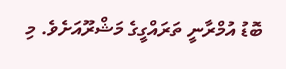ބޮޑު އުމްރާނީ ތަރައްގީގެ މަޝްރޫއަށެވެ. މި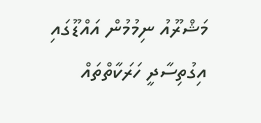މަޝްރޫއު ނިމުމުން އައްޑޫގައި އިގުތިސާދީ ހަރަކާތްތައް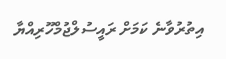އިތުރުވާނެ ކަމަށް ރައީސުލްޖުމްހޫރިއްޔާ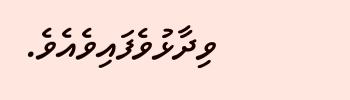ވިދާޅުވެފައިވެއެވެ.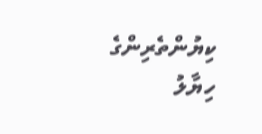ކިޔުންތެރިންގެ ހިޔާލު